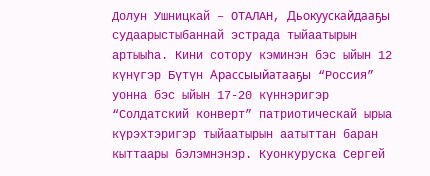Долун Ушницкай – ОТАЛАН, Дьокуускайдааҕы судаарыстыбаннай эстрада тыйаатырын артыыһа. Кини сотору кэминэн бэс ыйын 12 күнүгэр Бүтүн Арассыыйатааҕы “Россия” уонна бэс ыйын 17-20 күннэригэр “Солдатский конверт” патриотическай ырыа күрэхтэригэр тыйаатырын аатыттан баран кыттаары бэлэмнэнэр. Куонкуруска Сергей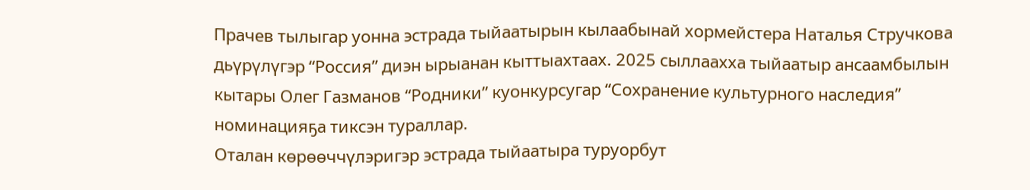Прачев тылыгар уонна эстрада тыйаатырын кылаабынай хормейстера Наталья Стручкова дьүрүлүгэр “Россия” диэн ырыанан кыттыахтаах. 2025 сыллаахха тыйаатыр ансаамбылын кытары Олег Газманов “Родники” куонкурсугар “Сохранение культурного наследия” номинацияҕа тиксэн тураллар.
Оталан көрөөччүлэригэр эстрада тыйаатыра туруорбут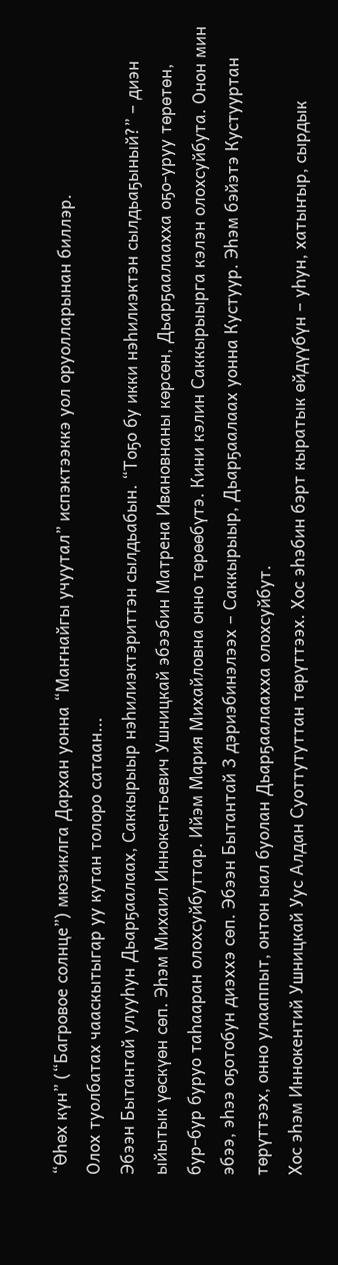“Өһөх күн” (“Багровое солнце”) мюзиклга Дархан уонна “Маҥнайгы учуутал” испэктээккэ уол оруолларынан биллэр.
Олох туолбатах чааскытыгар уу кутан толоро сатаан...
Эбээн Бытантай улууһун Дьарҕаалаах, Саккырыыр нэһилиэктэриттэн сылдьабын. “Тоҕо бу икки нэһилиэктэн сылдьаҕыный?” – диэн ыйытык үөскүөн сөп. Эһэм Михаил Иннокентьевич Ушницкай эбээбин Матрена Ивановнаны көрсөн, Дьарҕаалаахха оҕо-уруу төрөтөн, бур-бур буруо таһааран олохсуйбуттар. Ийэм Мария Михайловна онно төрөөбүтэ. Кини кэлин Саккырыырга кэлэн олохсуйбута. Онон мин эбээ, эһээ оҕотобун диэххэ сөп. Эбээн Бытантай 3 дэриэбинэлээх – Саккырыыр, Дьарҕаалаах уонна Кустуур. Эһэм бэйэтэ Кустууртан төрүттээх, онно улааппыт, онтон ыал буолан Дьарҕаалаахха олохсуйбут.
Хос эһэм Иннокентий Ушницкай Уус Алдан Суоттутуттан төрүттээх. Хос эһэбин бэрт кыратык өйдүүбүн – уһун, хатыҥыр, сырдык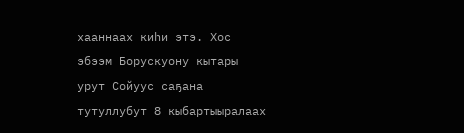хааннаах киһи этэ. Хос эбээм Борускуону кытары урут Сойуус саҕана тутуллубут 8 кыбартыыралаах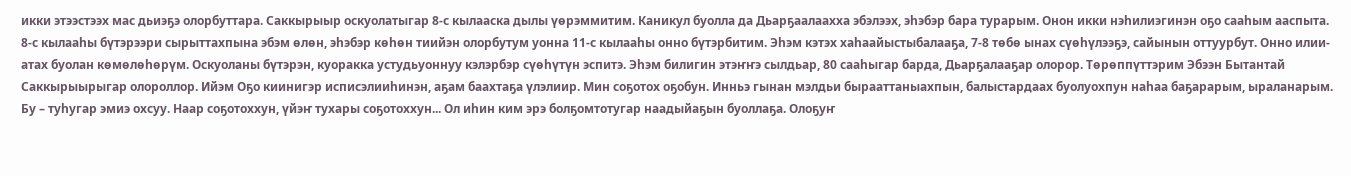икки этээстээх мас дьиэҕэ олорбуттара. Саккырыыр оскуолатыгар 8-с кылааска дылы үөрэммитим. Каникул буолла да Дьарҕаалаахха эбэлээх, эһэбэр бара турарым. Онон икки нэһилиэгинэн оҕо сааһым ааспыта.
8-с кылааһы бүтэрээри сырыттахпына эбэм өлөн, эһэбэр көһөн тиийэн олорбутум уонна 11-с кылааһы онно бүтэрбитим. Эһэм кэтэх хаһаайыстыбалааҕа, 7-8 төбө ынах сүөһүлээҕэ, сайынын оттуурбут. Онно илии-атах буолан көмөлөһөрүм. Оскуоланы бүтэрэн, куоракка устудьуоннуу кэлэрбэр сүөһүтүн эспитэ. Эһэм билигин этэҥҥэ сылдьар, 80 сааһыгар барда, Дьарҕалааҕар олорор. Төрөппүттэрим Эбээн Бытантай Саккырыырыгар олороллор. Ийэм Оҕо киинигэр исписэлииһинэн, аҕам баахтаҕа үлэлиир. Мин соҕотох оҕобун. Инньэ гынан мэлдьи бырааттаныахпын, балыстардаах буолуохпун наһаа баҕарарым, ыраланарым. Бу – туһугар эмиэ охсуу. Наар соҕотоххун, үйэҥ тухары соҕотоххун... Ол иһин ким эрэ болҕомтотугар наадыйаҕын буоллаҕа. Олоҕуҥ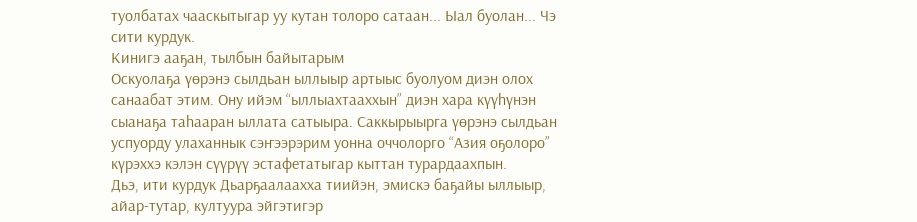туолбатах чааскытыгар уу кутан толоро сатаан... Ыал буолан... Чэ сити курдук.
Кинигэ ааҕан, тылбын байытарым
Оскуолаҕа үөрэнэ сылдьан ыллыыр артыыс буолуом диэн олох санаабат этим. Ону ийэм “ыллыахтааххын” диэн хара күүһүнэн сыанаҕа таһааран ыллата сатыыра. Саккырыырга үөрэнэ сылдьан успуорду улаханнык сэҥээрэрим уонна оччолорго “Азия оҕолоро” күрэххэ кэлэн сүүрүү эстафетатыгар кыттан турардаахпын.
Дьэ, ити курдук Дьарҕаалаахха тиийэн, эмискэ баҕайы ыллыыр, айар-тутар, култуура эйгэтигэр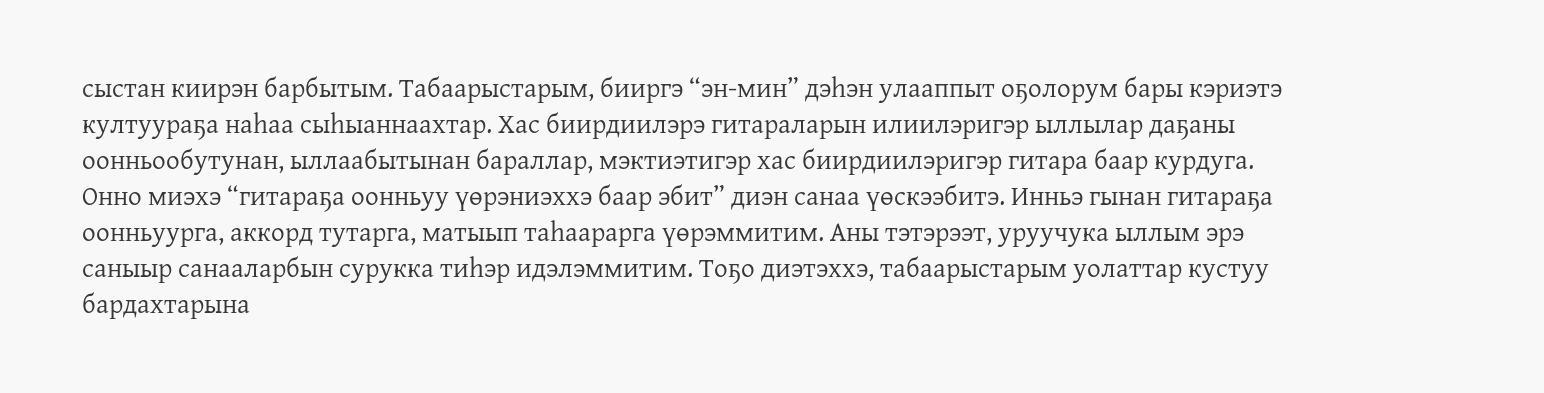сыстан киирэн барбытым. Табаарыстарым, бииргэ “эн-мин” дэһэн улааппыт оҕолорум бары кэриэтэ култуураҕа наһаа сыһыаннаахтар. Хас биирдиилэрэ гитараларын илиилэригэр ыллылар даҕаны оонньообутунан, ыллаабытынан бараллар, мэктиэтигэр хас биирдиилэригэр гитара баар курдуга. Онно миэхэ “гитараҕа оонньуу үөрэниэххэ баар эбит” диэн санаа үөскээбитэ. Инньэ гынан гитараҕа оонньуурга, аккорд тутарга, матыып таһаарарга үөрэммитим. Аны тэтэрээт, уруучука ыллым эрэ саныыр санааларбын сурукка тиһэр идэлэммитим. Тоҕо диэтэххэ, табаарыстарым уолаттар кустуу бардахтарына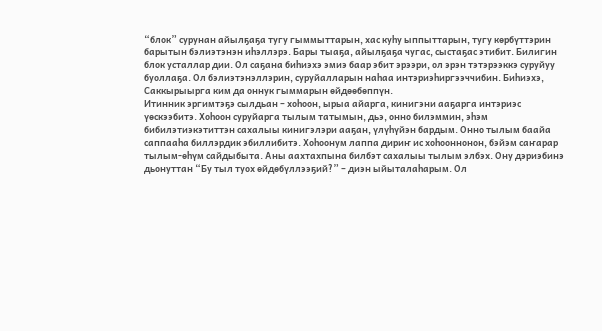“блок” сурунан айылҕаҕа тугу гыммыттарын, хас куһу ыппыттарын, тугу көрбүттэрин барытын бэлиэтэнэн иһэллэрэ. Бары тыаҕа, айылҕаҕа чугас, сыстаҕас этибит. Билигин блок усталлар дии. Ол саҕана биһиэхэ эмиэ баар эбит эрээри, ол эрэн тэтэрээккэ суруйуу буоллаҕа. Ол бэлиэтэнэллэрин, суруйалларын наһаа интэриэһиргээччибин. Биһиэхэ, Саккырыырга ким да оннук гыммарын өйдөөбөппүн.
Итинник эргимтэҕэ сылдьан – хоһоон, ырыа айарга, кинигэни ааҕарга интэриэс үөскээбитэ. Хоһоон суруйарга тылым татымын, дьэ, онно билэммин, эһэм бибилэтиэкэтиттэн сахалыы кинигэлэри ааҕан, үлүһүйэн бардым. Онно тылым баайа саппааһа биллэрдик эбиллибитэ. Хоһоонум лаппа дириҥ ис хоһооннонон, бэйэм саҥарар тылым-өһүм сайдыбыта. Аны аахтахпына билбэт сахалыы тылым элбэх. Ону дэриэбинэ дьонуттан “Бу тыл туох өйдөбүллээҕий?” – диэн ыйыталаһарым. Ол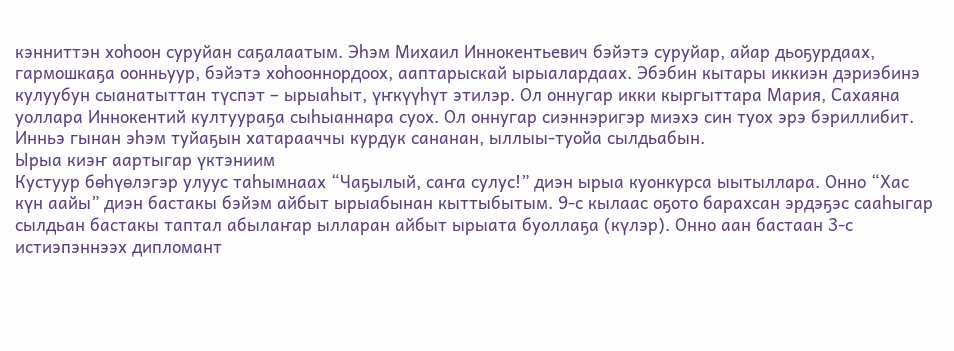кэнниттэн хоһоон суруйан саҕалаатым. Эһэм Михаил Иннокентьевич бэйэтэ суруйар, айар дьоҕурдаах, гармошкаҕа оонньуур, бэйэтэ хоһооннордоох, ааптарыскай ырыалардаах. Эбэбин кытары иккиэн дэриэбинэ кулуубун сыанатыттан түспэт – ырыаһыт, үҥкүүһүт этилэр. Ол оннугар икки кыргыттара Мария, Сахаяна уоллара Иннокентий култуураҕа сыһыаннара суох. Ол оннугар сиэннэригэр миэхэ син туох эрэ бэриллибит. Инньэ гынан эһэм туйаҕын хатарааччы курдук сананан, ыллыы-туойа сылдьабын.
Ырыа киэҥ аартыгар үктэниим
Кустуур бөһүөлэгэр улуус таһымнаах “Чаҕылый, саҥа сулус!” диэн ырыа куонкурса ыытыллара. Онно “Хас күн аайы” диэн бастакы бэйэм айбыт ырыабынан кыттыбытым. 9-с кылаас оҕото барахсан эрдэҕэс сааһыгар сылдьан бастакы таптал абылаҥар ылларан айбыт ырыата буоллаҕа (күлэр). Онно аан бастаан 3-с истиэпэннээх дипломант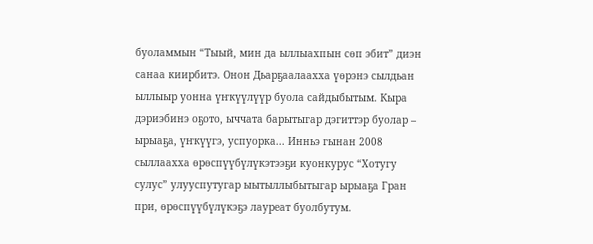буоламмын “Тыый, мин да ыллыахпын сөп эбит” диэн санаа киирбитэ. Онон Дьарҕаалаахха үөрэнэ сылдьан ыллыыр уонна үҥкүүлүүр буола сайдыбытым. Кыра дэриэбинэ оҕото, ыччата барытыгар дэгиттэр буолар – ырыаҕа, үҥкүүгэ, успуорка... Инньэ гынан 2008 сыллаахха өрөспүүбүлүкэтээҕи куонкурус “Хотугу сулус” улууспутугар ыытыллыбытыгар ырыаҕа Гран при, өрөспүүбүлүкэҕэ лауреат буолбутум.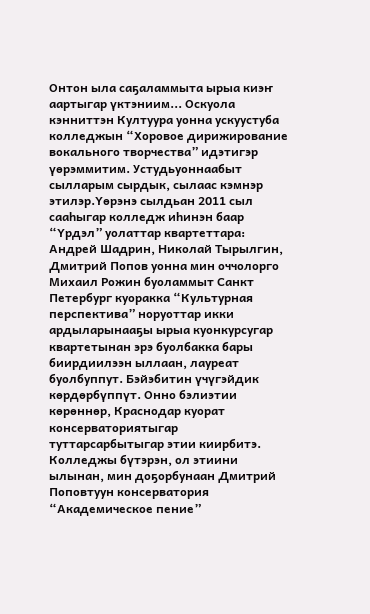Онтон ыла саҕаламмыта ырыа киэҥ аартыгар үктэниим... Оскуола кэнниттэн Култуура уонна ускуустуба колледжын “Хоровое дирижирование вокального творчества” идэтигэр үөрэммитим. Устудьуоннаабыт сылларым сырдык, сылаас кэмнэр этилэр.Үөрэнэ сылдьан 2011 сыл сааһыгар колледж иһинэн баар “Үрдэл” уолаттар квартеттара: Андрей Шадрин, Николай Тырылгин, Дмитрий Попов уонна мин оччолорго Михаил Рожин буоламмыт Санкт Петербург куоракка “Культурная перспектива” норуоттар икки ардыларынааҕы ырыа куонкурсугар квартетынан эрэ буолбакка бары биирдиилээн ыллаан, лауреат буолбуппут. Бэйэбитин үчүгэйдик көрдөрбүппүт. Онно бэлиэтии көрөннөр, Краснодар куорат консерваториятыгар туттарсарбытыгар этии киирбитэ. Колледжы бүтэрэн, ол этиини ылынан, мин доҕорбунаан Дмитрий Поповтуун консерватория “Академическое пение”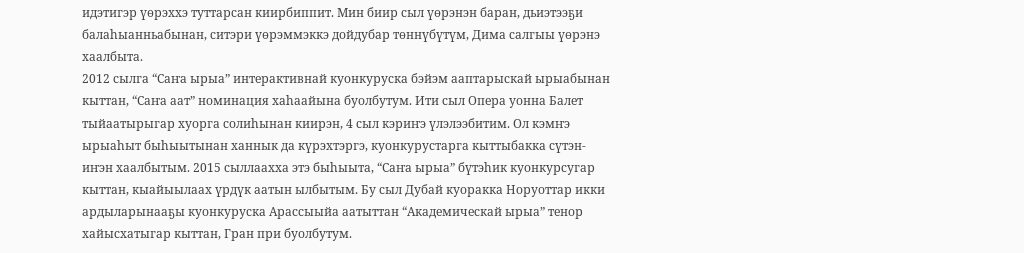идэтигэр үөрэххэ туттарсан киирбиппит. Мин биир сыл үөрэнэн баран, дьиэтээҕи балаһыанньабынан, ситэри үөрэммэккэ дойдубар төннүбүтүм, Дима салгыы үөрэнэ хаалбыта.
2012 сылга “Саҥа ырыа” интерактивнай куонкуруска бэйэм ааптарыскай ырыабынан кыттан, “Саҥа аат” номинация хаһаайына буолбутум. Ити сыл Опера уонна Балет тыйаатырыгар хуорга солиһынан киирэн, 4 сыл кэриҥэ үлэлээбитим. Ол кэмҥэ ырыаһыт быһыытынан ханнык да күрэхтэргэ, куонкурустарга кыттыбакка сүтэн-иҥэн хаалбытым. 2015 сыллаахха этэ быһыыта, “Саҥа ырыа” бүтэһик куонкурсугар кыттан, кыайыылаах үрдүк аатын ылбытым. Бу сыл Дубай куоракка Норуоттар икки ардыларынааҕы куонкуруска Арассыыйа аатыттан “Академическай ырыа” тенор хайысхатыгар кыттан, Гран при буолбутум.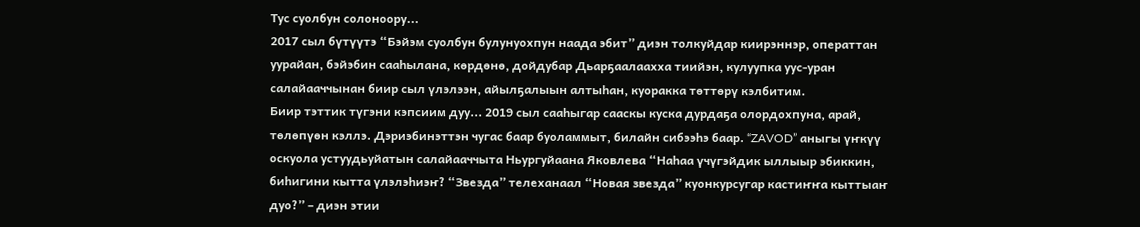Тус суолбун солоноору...
2017 сыл бүтүүтэ “Бэйэм суолбун булунуохпун наада эбит” диэн толкуйдар киирэннэр, операттан уурайан, бэйэбин сааһылана, көрдөнө, дойдубар Дьарҕаалаахха тиийэн, кулуупка уус-уран салайааччынан биир сыл үлэлээн, айылҕалыын алтыһан, куоракка төттөрү кэлбитим.
Биир тэттик түгэни кэпсиим дуу... 2019 сыл сааһыгар сааскы куска дурдаҕа олордохпуна, арай, төлөпүөн кэллэ. Дэриэбинэттэн чугас баар буоламмыт, билайн сибээһэ баар. “ZAVOD” аныгы үҥкүү оскуола устуудьуйатын салайааччыта Ньургуйаана Яковлева “Наһаа үчүгэйдик ыллыыр эбиккин, биһигини кытта үлэлэһиэҥ? “Звезда” телеханаал “Новая звезда” куонкурсугар кастиҥҥа кыттыаҥ дуо?” – диэн этии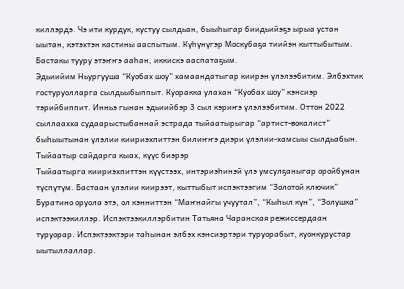киллэрдэ. Чэ ити курдук, кустуу сылдьан, быыһыгар биидьийэҕэ ырыа устан ыытан, кэтэхтэн кастины ааспытым. Күһүнүгэр Москубаҕа тиийэн кыттыбытым. Бастакы тууру этэҥҥэ ааһан, иккискэ ааспатаҕым.
Эдьиийим Ньургууша “Куобах шоу” хамаандатыгар киирэн үлэлээбитим. Элбэхтик гостуруолларга сылдьыбыппыт. Куоракка улахан “Куобах шоу” кэнсиэр тэрийбиппит. Инньэ гынан эдьиийбэр 3 сыл кэриҥэ үлэлээбитим. Оттон 2022 сыллаахха судаарыстыбаннай эстрада тыйаатырыгар “артист-вокалист” быһыытынан үлэлии киириэхпиттэн билиҥҥэ диэри үлэлии-хамсыы сылдьабын.
Тыйаатыр сайдарга кыах, күүс биэрэр
Тыйаатырга киириэхпиттэн күүстээх, интэриэһинэй үлэ умсулҕаныгар оройбунан түспүтүм. Бастаан үлэлии киирээт, кыттыбыт испэктээгим “Золотой ключик” Буратино оруола этэ, ол кэнниттэн “Маҥнайгы учуутал”, “Кыһыл күн”, “Золушка” испэктээкиллэр. Испэктээкиллэрбитин Татьяна Чаранская режиссердаан туруорар. Испэктээктэри таһынан элбэх кэнсиэртэри туруорабыт, куонкурустар ыытыллаллар.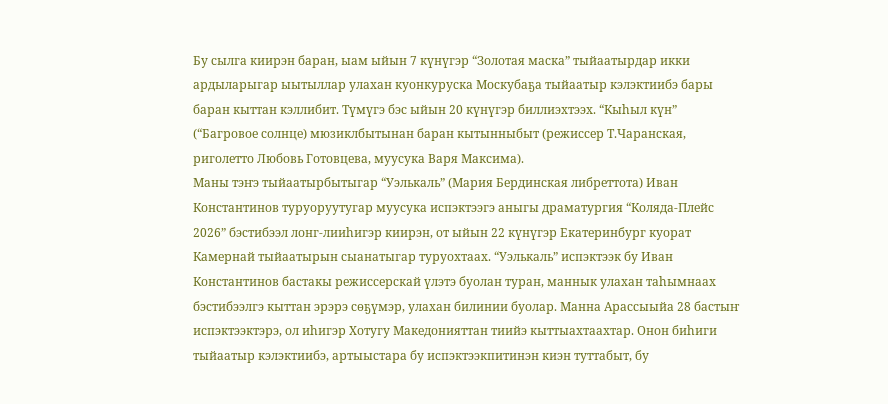Бу сылга киирэн баран, ыам ыйын 7 күнүгэр “Золотая маска” тыйаатырдар икки ардыларыгар ыытыллар улахан куонкуруска Москубаҕа тыйаатыр кэлэктиибэ бары баран кыттан кэллибит. Түмүгэ бэс ыйын 20 күнүгэр биллиэхтээх. “Кыһыл күн” (“Багровое солнце) мюзиклбытынан баран кытынныбыт (режиссер Т.Чаранская, риголетто Любовь Готовцева, муусука Варя Максима).
Маны тэҥэ тыйаатырбытыгар “Уэлькаль” (Мария Бердинская либреттота) Иван Константинов туруоруутугар муусука испэктээгэ аныгы драматургия “Коляда-Плейс 2026” бэстибээл лонг-лииһигэр киирэн, от ыйын 22 күнүгэр Екатеринбург куорат Камернай тыйаатырын сыанатыгар туруохтаах. “Уэлькаль” испэктээк бу Иван Константинов бастакы режиссерскай үлэтэ буолан туран, маннык улахан таһымнаах бэстибээлгэ кыттан эрэрэ сөҕүмэр, улахан билинии буолар. Манна Арассыыйа 28 бастыҥ испэктээктэрэ, ол иһигэр Хотугу Македонияттан тиийэ кыттыахтаахтар. Онон биһиги тыйаатыр кэлэктиибэ, артыыстара бу испэктээкпитинэн киэн туттабыт, бу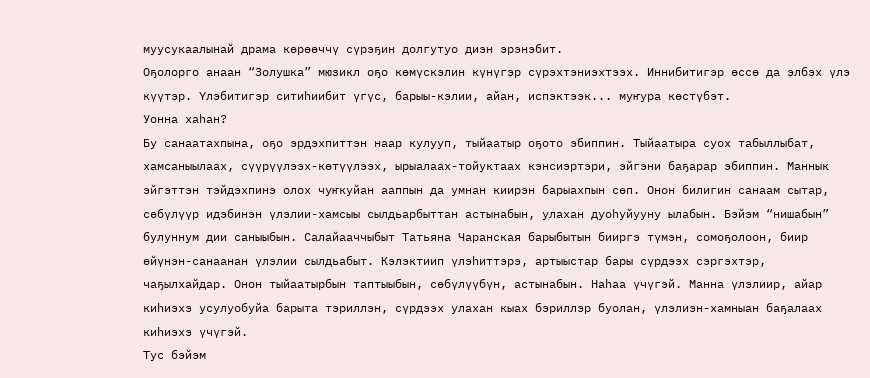муусукаалынай драма көрөөччү сүрэҕин долгутуо диэн эрэнэбит.
Оҕолорго анаан “Золушка” мюзикл оҕо көмүскэлин күнүгэр сүрэхтэниэхтээх. Иннибитигэр өссө да элбэх үлэ күүтэр. Үлэбитигэр ситиһиибит үгүс, барыы-кэлии, айан, испэктээк... муҥура көстүбэт.
Уонна хаһан?
Бу санаатахпына, оҕо эрдэхпиттэн наар кулууп, тыйаатыр оҕото эбиппин. Тыйаатыра суох табыллыбат, хамсаныылаах, сүүрүүлээх-көтүүлээх, ырыалаах-тойуктаах кэнсиэртэри, эйгэни баҕарар эбиппин. Маннык эйгэттэн тэйдэхпинэ олох чуҥкуйан ааппын да умнан киирэн барыахпын сөп. Онон билигин санаам сытар, сөбүлүүр идэбинэн үлэлии-хамсыы сылдьарбыттан астынабын, улахан дуоһуйууну ылабын. Бэйэм “нишабын” булуннум дии саныыбын. Салайааччыбыт Татьяна Чаранская барыбытын бииргэ түмэн, сомоҕолоон, биир өйүнэн-санаанан үлэлии сылдьабыт. Кэлэктиип үлэһиттэрэ, артыыстар бары сүрдээх сэргэхтэр, чаҕылхайдар. Онон тыйаатырбын таптыыбын, сөбүлүүбүн, астынабын. Наһаа үчүгэй. Манна үлэлиир, айар киһиэхэ усулуобуйа барыта тэриллэн, сүрдээх улахан кыах бэриллэр буолан, үлэлиэн-хамныан баҕалаах киһиэхэ үчүгэй.
Тус бэйэм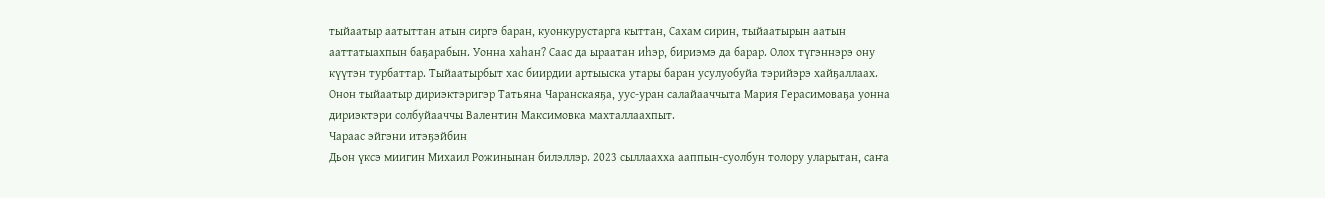тыйаатыр аатыттан атын сиргэ баран, куонкурустарга кыттан, Сахам сирин, тыйаатырын аатын ааттатыахпын баҕарабын. Уонна хаһан? Саас да ыраатан иһэр, бириэмэ да барар. Олох түгэннэрэ ону күүтэн турбаттар. Тыйаатырбыт хас биирдии артыыска утары баран усулуобуйа тэрийэрэ хайҕаллаах. Онон тыйаатыр дириэктэригэр Татьяна Чаранскаяҕа, уус-уран салайааччыта Мария Герасимоваҕа уонна дириэктэри солбуйааччы Валентин Максимовка махталлаахпыт.
Чараас эйгэни итэҕэйбин
Дьон үксэ миигин Михаил Рожинынан билэллэр. 2023 сыллаахха ааппын-суолбун толору уларытан, саҥа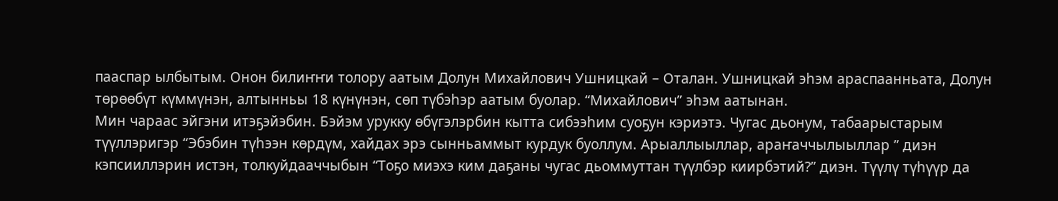пааспар ылбытым. Онон билиҥҥи толору аатым Долун Михайлович Ушницкай – Оталан. Ушницкай эһэм араспаанньата, Долун төрөөбүт күммүнэн, алтынньы 18 күнүнэн, сөп түбэһэр аатым буолар. “Михайлович” эһэм аатынан.
Мин чараас эйгэни итэҕэйэбин. Бэйэм урукку өбүгэлэрбин кытта сибээһим суоҕун кэриэтэ. Чугас дьонум, табаарыстарым түүллэригэр “Эбэбин түһээн көрдүм, хайдах эрэ сынньаммыт курдук буоллум. Арыаллыыллар, араҥаччылыыллар ” диэн кэпсииллэрин истэн, толкуйдааччыбын “Тоҕо миэхэ ким даҕаны чугас дьоммуттан түүлбэр киирбэтий?” диэн. Түүлү түһүүр да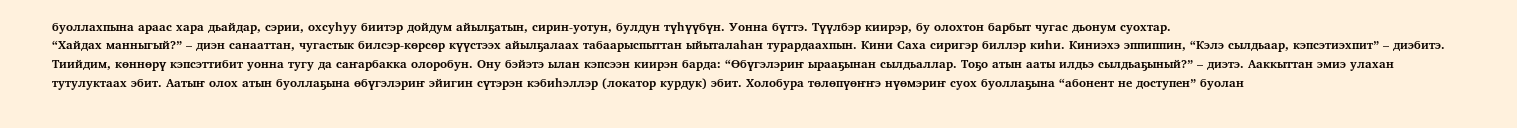буоллахпына араас хара дьайдар, сэрии, охсуһуу биитэр дойдум айылҕатын, сирин-уотун, булдун түһүүбүн. Уонна бүттэ. Түүлбэр киирэр, бу олохтон барбыт чугас дьонум суохтар.
“Хайдах манныгый?” – диэн санааттан, чугастык билсэр-көрсөр күүстээх айылҕалаах табаарыспыттан ыйыталаһан турардаахпын. Кини Саха сиригэр биллэр киһи. Киниэхэ эппиппин, “Кэлэ сылдьаар, кэпсэтиэхпит” – диэбитэ. Тиийдим, көннөрү кэпсэттибит уонна тугу да саҥарбакка олоробун. Ону бэйэтэ ылан кэпсээн киирэн барда: “Өбүгэлэриҥ ырааҕынан сылдьаллар. Тоҕо атын ааты илдьэ сылдьаҕыный?” – диэтэ. Ааккыттан эмиэ улахан тутулуктаах эбит. Аатыҥ олох атын буоллаҕына өбүгэлэриҥ эйигин сүтэрэн кэбиһэллэр (локатор курдук) эбит. Холобура төлөпүөҥҥэ нүөмэриҥ суох буоллаҕына “абонент не доступен” буолан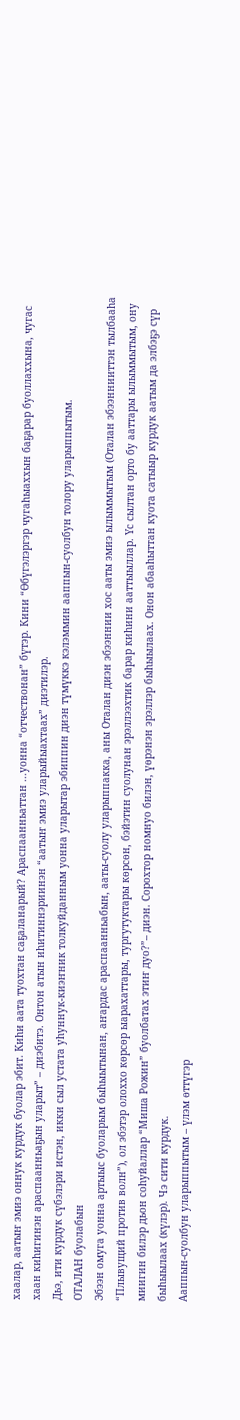хаалар, аатыҥ эмиэ оннук курдук буолар эбит. Киһи аата туохтан саҕаланарый? Араспаанньаттан ...уонна “отчествонан” бүтэр. Кини “Өбүгэлэргэр чугаһыаххын баҕарар буоллаххына, чугас хаан киһигинэн араспаанньаҕын уларыт” – диэбитэ. Онтон атын иһитиннэриинэн “аатыҥ эмиэ уларыйыахтаах” диэтилэр.
Дьэ, ити курдук сүбэлэри истэн, икки сыл устата уһуннук-киэҥник толкуйданным уонна уларытар эбиппин диэн түмүккэ кэлэммин ааппын-суолбун толору уларыппытым.
ОТАЛАН буолабын
Эбээн омуга уонна артыыс буоларым быһыытынан, аҥардас араспаанньабын, ааты-суолу уларыппакка, аны Оталан диэн эбээннии хос ааты эмиэ ылыммытым (Оталан эбээннииттэн тылбааһа “Плывущий против волн”), ол эбэтэр олоххо көрсөр ыарахаттары, тургутуктары көрсөн, бэйэтин суолунан эрэллээхтик барар киһини ааттыыллар. Үс сылтан орто бу ааттары ылыммытым, ону миигин билэр дьон соһуйаллар “Миша Рожин” буолбатах этиҥ дуо?”– диэн. Сорохтор номнуо билэн, үөрэнэн эрэллэр быһыылаах. Онон абааһыттан куота сатыыр курдук аатым да элбэҕэ сүр быһыылаах (күлэр). Чэ сити курдук.
Ааппын-суолбун уларыппытым – үлэм өттүгэр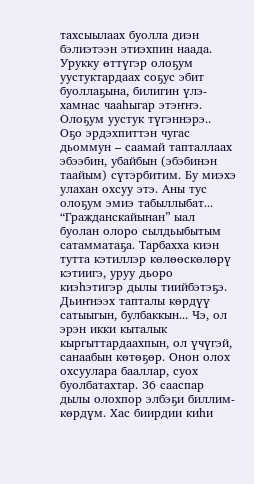тахсыылаах буолла диэн бэлиэтээн этиэхпин наада. Урукку өттүгэр олоҕум уустуктардаах соҕус эбит буоллаҕына, билигин үлэ-хамнас чааһыгар этэҥҥэ.
Олоҕум уустук түгэннэрэ..
Оҕо эрдэхпиттэн чугас дьоммун – саамай тапталлаах эбээбин, убайбын (эбэбинэн таайым) сүтэрбитим. Бу миэхэ улахан охсуу этэ. Аны тус олоҕум эмиэ табыллыбат... “Гражданскайынан” ыал буолан олоро сылдьыбытым сатамматаҕа. Тарбахха киэн тутта кэтиллэр көлөөскөлөрү кэтиигэ, уруу дьоро киэһэтигэр дылы тиийбэтэҕэ. Дьиҥнээх тапталы көрдүү сатыыгын, булбаккын... Чэ, ол эрэн икки кыталык кыргыттардаахпын, ол үчүгэй, санаабын көтөҕөр. Онон олох охсуулара бааллар, суох буолбатахтар. 36 сааспар дылы олохпор элбэҕи биллим-көрдүм. Хас биирдии киһи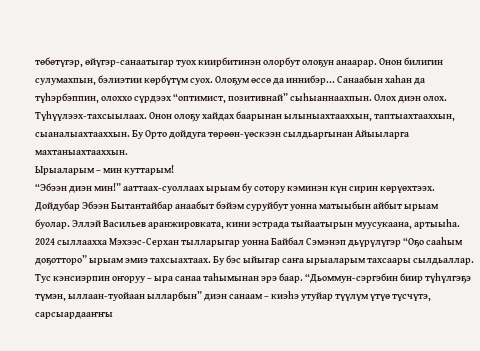төбөтүгэр, өйүгэр-санаатыгар туох киирбитинэн олорбут олоҕун анаарар. Онон билигин сулумахпын, бэлиэтии көрбүтүм суох. Олоҕум өссө да иннибэр... Санаабын хаһан да түһэрбэппин, олоххо сүрдээх “оптимист, позитивнай” сыһыаннаахпын. Олох диэн олох. Түһүүлээх-тахсыылаах. Онон олоҕу хайдах баарынан ылыныахтааххын, таптыахтааххын, сыаналыахтааххын. Бу Орто дойдуга төрөөн-үөскээн сылдьаргынан Айыыларга махтаныахтааххын.
Ырыаларым – мин куттарым!
“Эбээн диэн мин!” ааттаах-суоллаах ырыам бу сотору кэминэн күн сирин көрүөхтээх. Дойдубар Эбээн Бытантайбар анаабыт бэйэм суруйбут уонна матыыбын айбыт ырыам буолар. Эллэй Васильев аранжировката, кини эстрада тыйаатырын муусукаана, артыыһа. 2024 сыллаахха Мэхээс-Серхан тылларыгар уонна Байбал Сэмэнэп дьүрүлүгэр “Оҕо сааһым доҕотторо” ырыам эмиэ тахсыахтаах. Бу бэс ыйыгар саҥа ырыаларым тахсаары сылдьаллар.
Тус кэнсиэрпин оҥоруу – ыра санаа таһымынан эрэ баар. “Дьоммун-сэргэбин биир түһүлгэҕэ түмэн, ыллаан-туойаан ылларбын” диэн санаам – киэһэ утуйар түүлүм үтүө түсчүтэ, сарсыардааҥҥы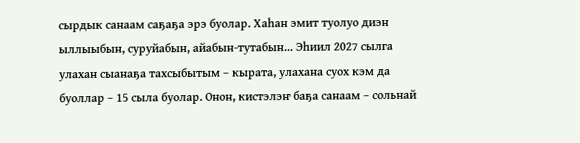сырдык санаам саҕаҕа эрэ буолар. Хаһан эмит туолуо диэн ыллыыбын, суруйабын, айабын-тутабын... Эһиил 2027 сылга улахан сыанаҕа тахсыбытым – кырата, улахана суох кэм да буоллар – 15 сыла буолар. Онон, кистэлэҥ баҕа санаам – сольнай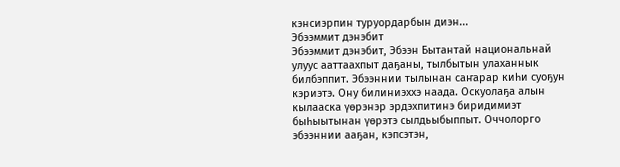кэнсиэрпин туруордарбын диэн...
Эбээммит дэнэбит
Эбээммит дэнэбит, Эбээн Бытантай национальнай улуус ааттаахпыт даҕаны, тылбытын улаханнык билбэппит. Эбээннии тылынан саҥарар киһи суоҕун кэриэтэ. Ону билиниэххэ наада. Оскуолаҕа алын кылааска үөрэнэр эрдэхпитинэ биридимиэт быһыытынан үөрэтэ сылдьыбыппыт. Оччолорго эбээннии ааҕан, кэпсэтэн,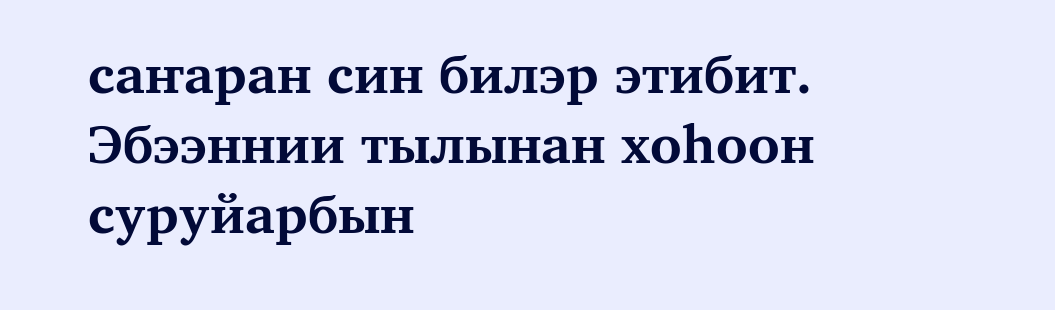саҥаран син билэр этибит. Эбээннии тылынан хоһоон суруйарбын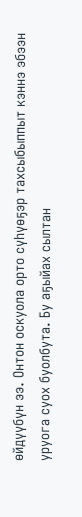өйдүүбүн ээ. Онтон оскуола орто сүһүөҕэр тахсыбыппыт кэннэ эбээн уруога суох буолбута. Бу аҕыйах сылтан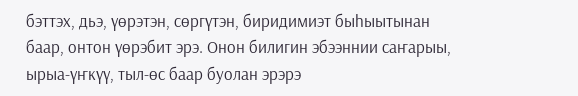бэттэх, дьэ, үөрэтэн, сөргүтэн, биридимиэт быһыытынан баар, онтон үөрэбит эрэ. Онон билигин эбээннии саҥарыы, ырыа-үҥкүү, тыл-өс баар буолан эрэрэ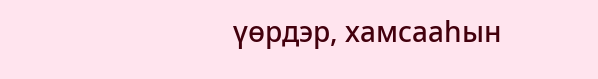үөрдэр, хамсааһын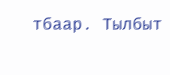тбаар. Тылбыт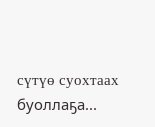сүтүө суохтаах буоллаҕа...